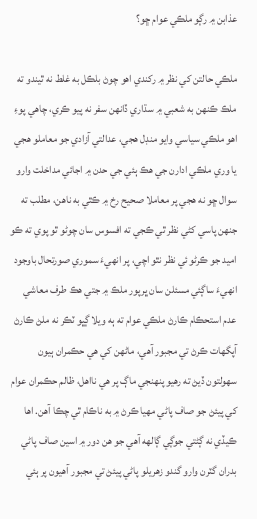عذابن ۾ رڳو ملڪي عوام ڇو؟

ملڪي حالتن کي نظر ۾ رکندي اھو چوڻ بلڪل به غلط نه ٿيندو ته ملڪ ڪنهن به شعبي ۾ سڌاري ڏانهن سفر نه پيو ڪري، چاهي پوءِ اھو ملڪي سياسي وايو منڊل ھجي، عدالتي آزادي جو معاملو ھجي يا وري ملڪي ادارن جي ھڪ ٻئي جي حدن ۾ اجائي مداخلت وارو سوال ڇو نه ھجي پر معاملا صحيح رخ ۾ ڪٿي به ناهن، مطلب ته جنهن پاسي کڻي نظر ٿي ڪجي ته افسوس سان چوڻو ٿو پوي ته ڪو اميد جو ڪرڻو ئي نظر نٿو اچي، پر انهيءَ سموري صورتحال باوجود انهيءَ ساڳئي مسئلن سان ڀرپور ملڪ ۾ جتي ھڪ طرف معاشي عدم استحڪام ڪارڻ ملڪي عوام ته ٻه ويلا ڳڀو ٽڪر نه ملڻ ڪارڻ آپگھات ڪرڻ تي مجبور آهي، ماڻهن کي ھي حڪمران ٻيون سھولتون ڏيڻ ته رھيو پنهنجي ماڳ پر ھي نااھل، ظالم حڪمران عوام کي پيئڻ جو صاف پاڻي مھيا ڪرڻ ۾ به ناڪام ٿي چڪا آهن. اھا ڪيڏي نه ڳڻتي جوڳي ڳالهه آهي جو ھن دور ۾ اسين صاف پاڻي بدران گٽرن وارو گندو زھريلو پاڻي پيئڻ تي مجبور آھيون پر ٻئي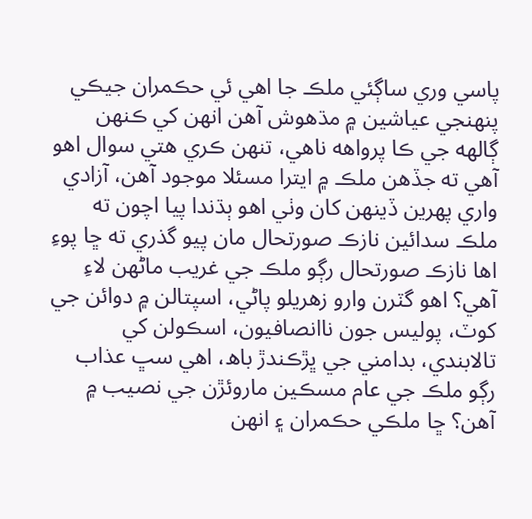پاسي وري ساڳئي ملڪ جا اھي ئي حڪمران جيڪي پنهنجي عياشين ۾ مڌهوش آهن انهن کي ڪنهن ڳالهه جي ڪا پرواهه ناهي، تنھن ڪري ھتي سوال اھو آهي ته جڏهن ملڪ ۾ ايترا مسئلا موجود آهن، آزادي واري پھرين ڏينهن کان وٺي اھو ٻڌندا پيا اچون ته ملڪ سدائين نازڪ صورتحال مان پيو گذري ته ڇا پوءِ اھا نازڪ صورتحال رڳو ملڪ جي غريب ماڻهن لاءِ آهي؟ اھو گٽرن وارو زھريلو پاڻي، اسپتالن ۾ دوائن جي کوٽ، پوليس جون ناانصافيون، اسڪولن کي تالابندي، بدامني جي ڀڙڪندڙ باھ، اھي سڀ عذاب رڳو ملڪ جي عام مسڪين ماروئڙن جي نصيب ۾ آهن؟ ڇا ملڪي حڪمران ۽ انهن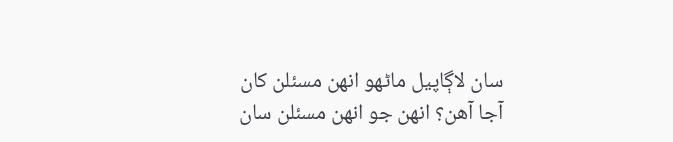سان لاڳاپيل ماڻهو انهن مسئلن کان آجا آهن؟ انهن جو انهن مسئلن سان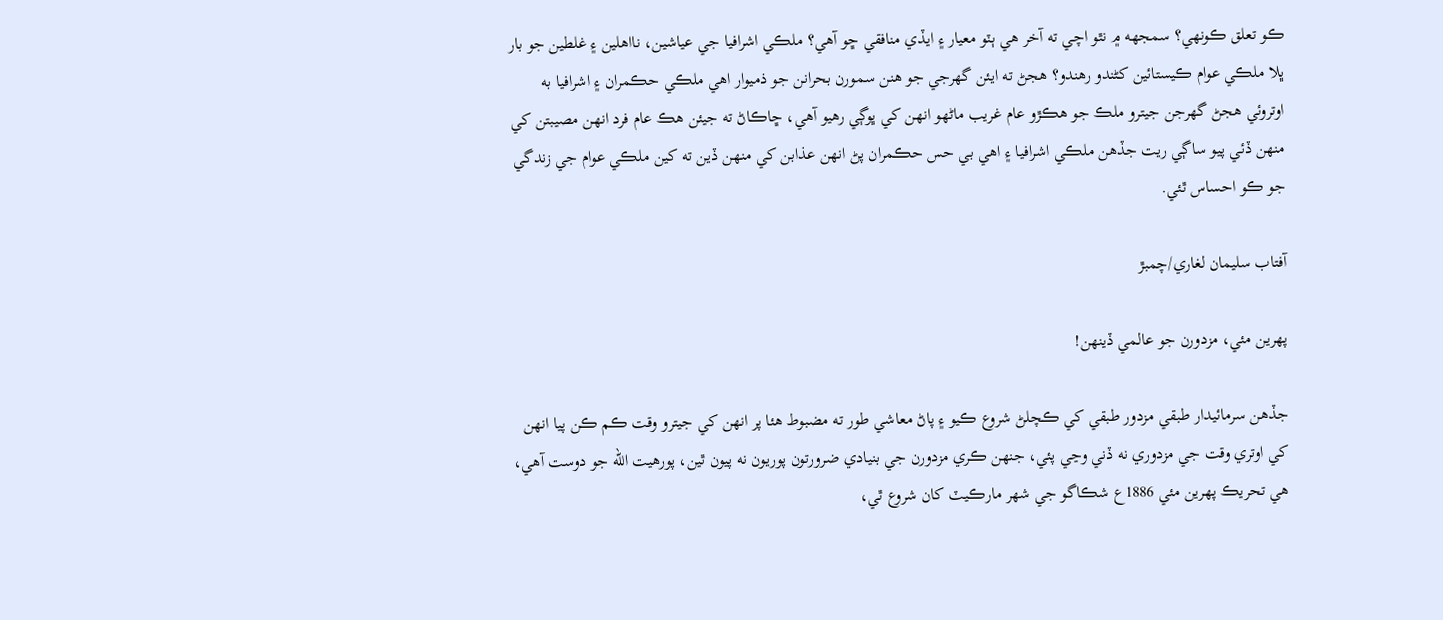ڪو تعلق ڪونهي؟ سمجهه ۾ نٿو اچي ته آخر ھي ٻٽو معيار ۽ ايڏي منافقي ڇو آهي؟ ملڪي اشرافيا جي عياشين، نااھلين ۽ غلطين جو بار ڀلا ملڪي عوام ڪيستائين کڻندو رھندو؟ ھجڻ ته ايئن گھرجي جو ھنن سمورن بحرانن جو ذميوار اھي ملڪي حڪمران ۽ اشرافيا به اوتروئي ھجڻ گھرجن جيترو ملڪ جو ھڪڙو عام غريب ماڻهو انهن کي ڀوڳي رھيو آهي، ڇاڪاڻ ته جيئن ھڪ عام فرد انهن مصيبتن کي منهن ڏئي پيو ساڳي ريت جڏهن ملڪي اشرافيا ۽ اھي بي حس حڪمران پڻ انھن عذابن کي منهن ڏين ته کين ملڪي عوام جي زندگي جو ڪو احساس ٿئي.

آفتاب سليمان لغاري/چمبڙ

پهرين مئي، مزدورن جو عالمي ڏينھن!

جڏھن سرمائيدار طبقي مزدور طبقي کي ڪچلڻ شروع ڪيو ۽ پاڻ معاشي طور ته مضبوط ھئا پر انھن کي جيترو وقت ڪم ڪن پيا انھن کي اوتري وقت جي مزدوري نه ڏني وڃي پئي، جنھن ڪري مزدورن جي بنيادي ضرورتون پوريون نه پيون ٿين، پورھيت الله جو دوست آھي، ھي تحريڪ پھرين مئي 1886ع شڪاگو جي شھر مارڪيٽ کان شروع ٿي،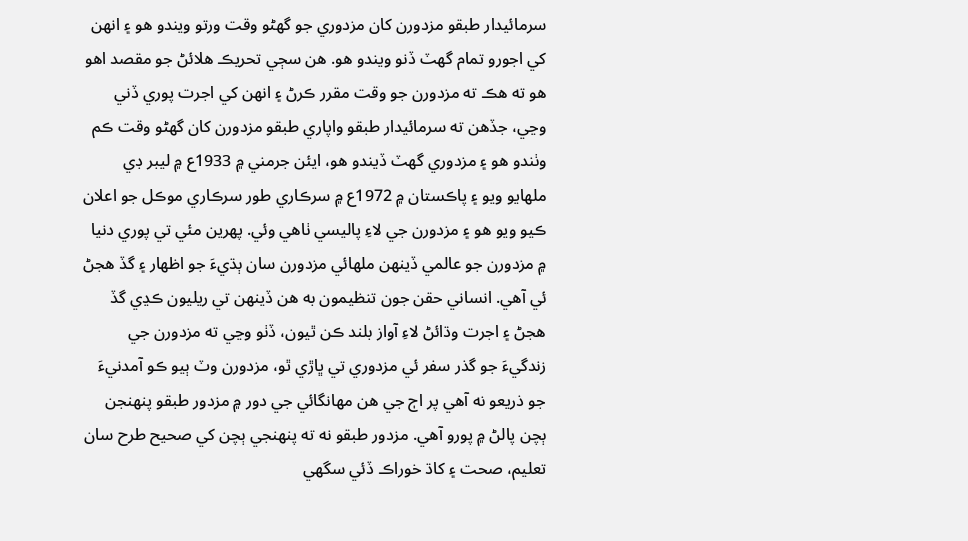سرمائيدار طبقو مزدورن کان مزدوري جو گھڻو وقت ورتو ويندو ھو ۽ انھن کي اجورو تمام گھٽ ڏنو ويندو ھو. ھن سڄي تحريڪ ھلائڻ جو مقصد اھو ھو ته ھڪ ته مزدورن جو وقت مقرر ڪرڻ ۽ انھن کي اجرت پوري ڏني وڃي، جڏھن ته سرمائيدار طبقو واپاري طبقو مزدورن کان گھڻو وقت ڪم وٺندو ھو ۽ مزدوري گھٽ ڏيندو ھو، ايئن جرمني ۾ 1933ع ۾ ليبر ڊي ملھايو ويو ۽ پاڪستان ۾ 1972ع ۾ سرڪاري طور سرڪاري موڪل جو اعلان ڪيو ويو ھو ۽ مزدورن جي لاءِ پاليسي ٺاھي وئي. پھرين مئي تي پوري دنيا ۾ مزدورن جو عالمي ڏينهن ملھائي مزدورن سان ٻڌيءَ جو اظهار ۽ گڏ ھجڻ ئي آھي. انساني حقن جون تنظيمون به ھن ڏينھن تي ريليون ڪڍي گڏ ھجڻ ۽ اجرت وڌائڻ لاءِ آواز بلند ڪن ٿيون، ڏٺو وڃي ته مزدورن جي زندگيءَ جو گذر سفر ئي مزدوري تي ڀاڙي ٿو، مزدورن وٽ ٻيو ڪو آمدنيءَ جو ذريعو نه آھي پر اڄ جي ھن مھانگائي جي دور ۾ مزدور طبقو پنھنجن ٻچن پالڻ ۾ پورو آھي. مزدور طبقو نه ته پنھنجي ٻچن کي صحيح طرح سان تعليم، صحت ۽ کاڌ خوراڪ ڏئي سگھي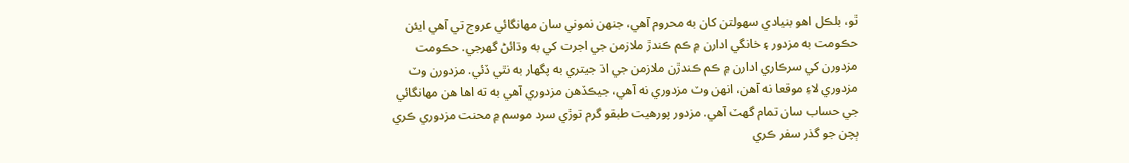ٿو، بلڪل اھو بنيادي سھولتن کان به محروم آھي، جنھن نموني سان مهانگائي عروج تي آھي ايئن حڪومت به مزدور ۽ خانگي ادارن ۾ ڪم ڪندڙ ملازمن جي اجرت کي به وڌائڻ گھرجي. حڪومت مزدورن کي سرڪاري ادارن ۾ ڪم ڪندڙن ملازمن جي اڌ جيتري به پگھار به نٿي ڏئي. مزدورن وٽ مزدوري لاءِ موقعا نه آھن، انهن وٽ مزدوري نه آھي، جيڪڏھن مزدوري آھي به ته اھا ھن مھانگائي جي حساب سان تمام گھٽ آھي. مزدور پورھيت طبقو گرم توڙي سرد موسم ۾ محنت مزدوري ڪري ٻچن جو گذر سفر ڪري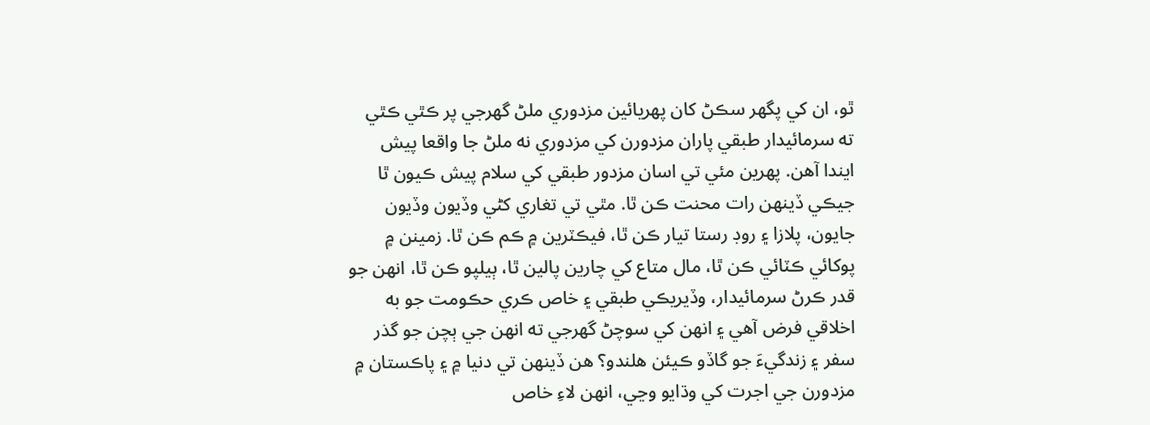ٿو، ان کي پگھر سڪڻ کان پھريائين مزدوري ملڻ گھرجي پر ڪٿي ڪٿي ته سرمائيدار طبقي پاران مزدورن کي مزدوري نه ملڻ جا واقعا پيش ايندا آھن. پھرين مئي تي اسان مزدور طبقي کي سلام پيش ڪيون ٿا جيڪي ڏينھن رات محنت ڪن ٿا. مٿي تي تغاري کڻي وڏيون وڏيون جايون، پلازا ۽ روڊ رستا تيار ڪن ٿا، فيڪٽرين ۾ ڪم ڪن ٿا. زمينن ۾ پوکائي ڪٽائي ڪن ٿا، مال متاع کي چارين پالين ٿا، ٻيلپو ڪن ٿا، انھن جو قدر ڪرڻ سرمائيدار، وڏيريڪي طبقي ۽ خاص ڪري حڪومت جو به اخلاقي فرض آھي ۽ انھن کي سوچڻ گھرجي ته انھن جي ٻچن جو گذر سفر ۽ زندگيءَ جو گاڏو ڪيئن ھلندو؟ ھن ڏينھن تي دنيا ۾ ۽ پاڪستان ۾ مزدورن جي اجرت کي وڌايو وڃي، انھن لاءِ خاص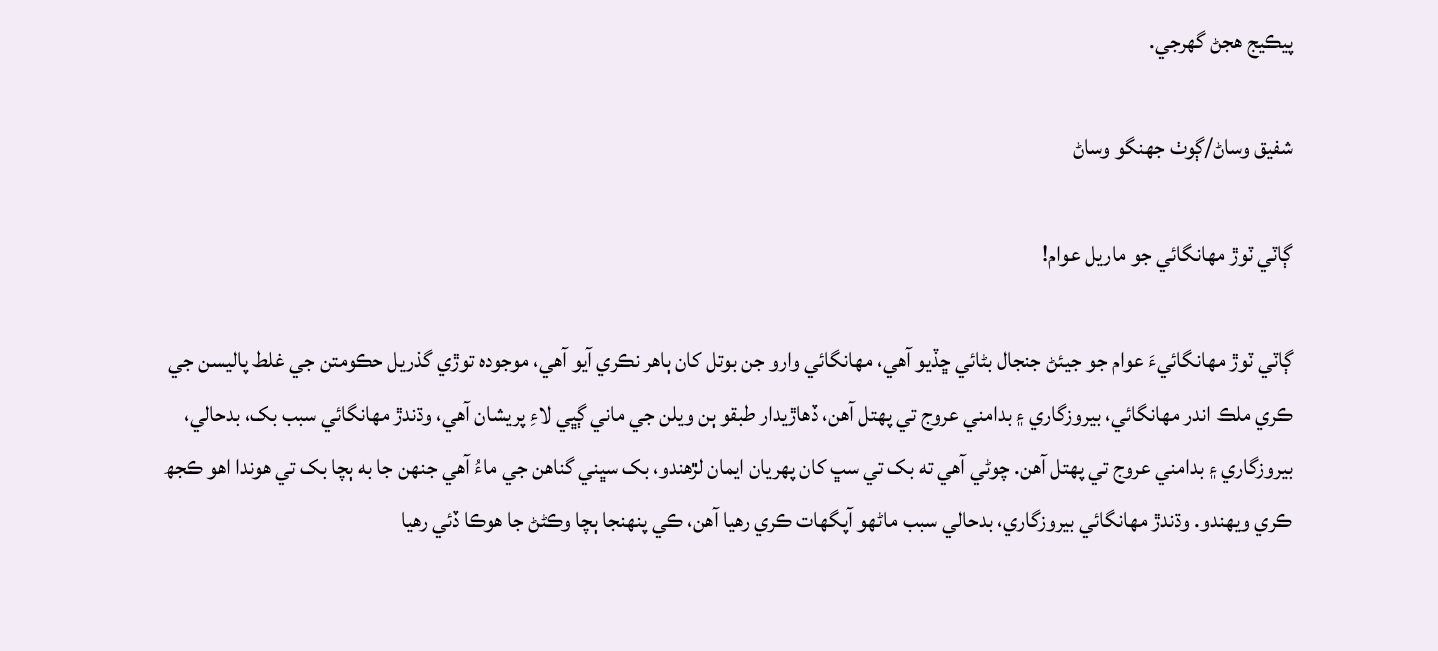پيڪيج ھجڻ گھرجي.

شفيق وساڻ/ڳوٺ جھنگو وساڻ

ڳاٽي ٽوڙ مهانگائي جو ماريل عوام!

ڳاٽي ٽوڙ مھانگائيءَ عوام جو جيئڻ جنجال بڻائي ڇڏيو آھي، مھانگائي وارو جن بوتل کان ٻاھر نڪري آيو آهي، موجوده توڙي گذريل حڪومتن جي غلط پاليسن جي ڪري ملڪ اندر مھانگائي، بيروزگاري ۽ بدامني عروج تي پھتل آهن، ڏھاڙيدار طبقو ٻن ويلن جي ماني ڳڀي لاءِ پريشان آھي، وڌندڙ مھانگائي سبب بک، بدحالي، بيروزگاري ۽ بدامني عروج تي پھتل آھن. چوڻي آھي ته بک تي سڀ کان پھريان ايمان لڙھندو، بک سڀني گناھن جي ماءُ آهي جنھن جا به ٻچا بک تي ھوندا اھو ڪجھ ڪري ويهندو. وڌندڙ مھانگائي بيروزگاري، بدحالي سبب ماڻھو آپگھات ڪري رھيا آھن، ڪي پنھنجا ٻچا وڪڻڻ جا ھوڪا ڏئي رھيا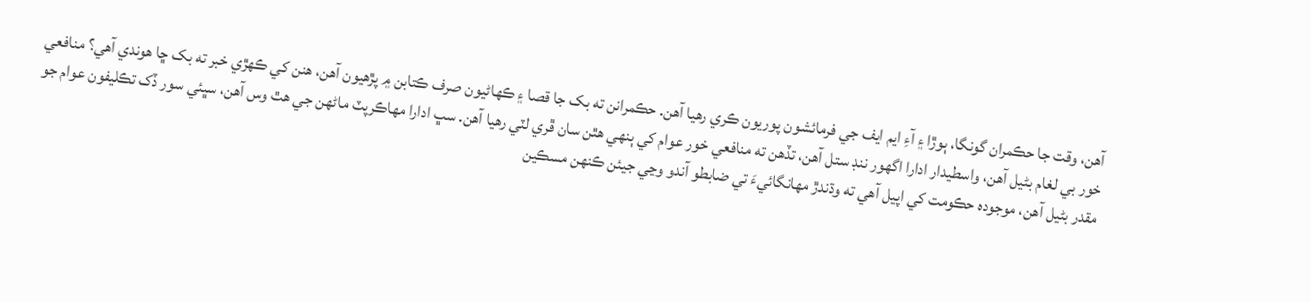آھن، وقت جا حڪمران گونگا، ٻوڙا ۽ آءِ ايم ايف جي فرمائشون پوريون ڪري رھيا آھن. حڪمرانن ته بک جا قصا ۽ ڪھاڻيون صرف ڪتابن ۾ پڙھيون آھن، ھنن کي ڪھڙي خبر ته بک ڇا ھوندي آھي؟ منافعي خور بي لغام بڻيل آھن، واسطيدار ادارا اگھور ننڊ ستل آھن، تڏھن ته منافعي خور عوام کي ٻنھي ھٿن سان ڦري لٽي رھيا آھن. سڀ ادارا مھاڪرپٽ ماڻھن جي ھٿ وس آھن، سڀئي سور ڏک تڪليفون عوام جو مقدر بڻيل آھن، موجوده حڪومت کي اپيل آھي ته وڌندڙ مھانگائيءَ تي ضابطو آندو وڃي جيئن ڪنھن مسڪين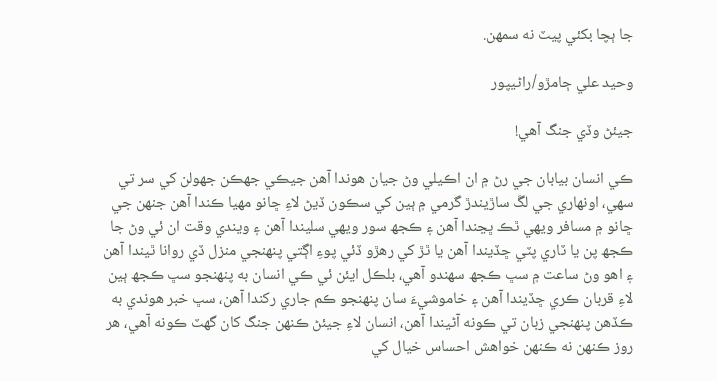جا ٻچا بکئي پيٽ نه سمھن.

وحيد علي ڄامڙو/راڻيپور

جيئڻ وڏي جنگ آھي!

ڪي انسان بيابان جي رڻ ۾ ان اڪيلي وڻ جيان ھوندا آھن جيڪي جھڪن جھولن کي سر تي سھي، اونھاري جي لڱ ساڙيندڙ گرمي ۾ ٻين کي سڪون ڏيڻ لاءِ ڇانو مھيا ڪندا آھن جنھن جي ڇانو ۾ مسافر ويھي ٿڪ ڀڃندا آھن ۽ ڪجھ سور ويھي سليندا آھن ۽ ويندي وقت ان ئي وڻ جا ڪجھ پن يا ٽاري پٽي ڇڏيندا آھن يا ٿڙ کي رھڙو ڏئي پوءِ اڳتي پنھنجي منزل ڏي روانا ٿيندا آھن ۽ اھو وڻ ساعت ۾ سڀ ڪجھ سھندو آھي، بلڪل ايئن ئي ڪي انسان به پنھنجو سڀ ڪجھ ٻين لاءِ قربان ڪري ڇڏيندا آھن ۽ خاموشيءَ سان پنھنجو ڪم جاري رکندا آھن، سڀ خبر ھوندي به ڪڏھن پنھنجي زبان تي ڪونه آڻيندا آھن، انسان لاءِ جيئڻ ڪنھن جنگ کان گھٽ ڪونه آھي، ھر روز ڪنھن نه ڪنھن خواھش احساس خيال کي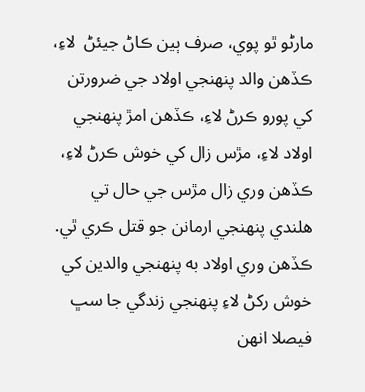مارڻو ٿو پوي، صرف ٻين ڪاڻ جيئڻ  لاءِ، ڪڏھن والد پنھنجي اولاد جي ضرورتن کي پورو ڪرڻ لاءِ، ڪڏھن امڙ پنھنجي اولاد لاءِ، مڙس زال کي خوش ڪرڻ لاءِ، ڪڏھن وري زال مڙس جي حال تي ھلندي پنھنجي ارمانن جو قتل ڪري ٿي. ڪڏھن وري اولاد به پنھنجي والدين کي خوش رکڻ لاءِ پنھنجي زندگي جا سڀ فيصلا انھن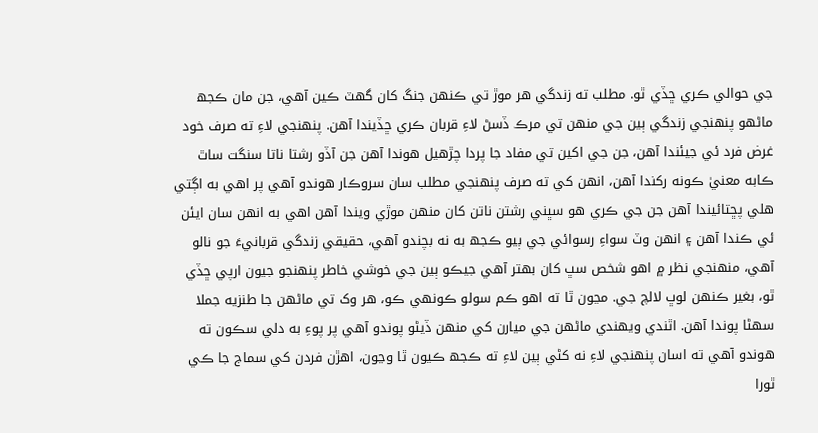جي حوالي ڪري ڇڏي ٿو. مطلب ته زندگي ھر موڙ تي ڪنھن جنگ کان گھٽ ڪين آھي، جن مان ڪجھ ماڻھو پنھنجي زندگي ٻين جي منھن تي مرڪ ڏسڻ لاءِ قربان ڪري ڇڏيندا آھن. پنھنجي لاءِ ته صرف خود غرض فرد ئي جيئندا آھن، جن جي اکين تي مفاد جا پردا چڙھيل ھوندا آھن جن آڏو رشتا ناتا سنگت ساٿ ڪابه معنيٰ ڪونه رکندا آھن، انھن کي ته صرف پنھنجي مطلب سان سروڪار ھوندو آھي پر اھي به اڳتي ھلي پڇتائيندا آھن جن جي ڪري ھو سڀني رشتن ناتن کان منھن موڙي ويندا آھن اھي به انھن سان ايئن ئي ڪندا آھن ۽ انھن وٽ سواءِ رسوائي جي ٻيو ڪجھ به نه بچندو آھي، حقيقي زندگي قربانيءَ جو نالو آھي، منھنجي نظر ۾ اھو شخص سڀ کان بھتر آھي جيڪو ٻين جي خوشي خاطر پنھنجو جيون ارپي ڇڏي ٿو، بغير ڪنھن لوڀ لالچ جي. مڃون ٿا ته اھو ڪم سولو ڪونھي ڪو، ھر وک تي ماڻھن جا طنزيه جملا سھڻا پوندا آھن. اٿندي ويھندي ماڻھن جي ميارن کي منھن ڏيڻو پوندو آھي پر پوءِ به دلي سڪون ته ھوندو آھي ته اسان پنھنجي لاءِ نه کڻي ٻين لاءِ ته ڪجھ ڪيون ٿا وڃون، اھڙن فردن کي سماج جا ڪي ٿورا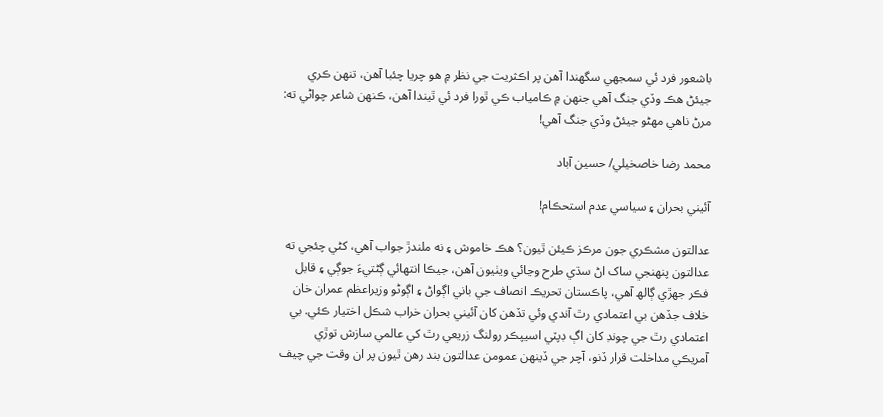باشعور فرد ئي سمجھي سگھندا آھن پر اڪثريت جي نظر ۾ ھو چريا چئبا آھن، تنھن ڪري جيئڻ ھڪ وڏي جنگ آھي جنھن ۾ ڪامياب ڪي ٿورا فرد ئي ٿيندا آھن، ڪنھن شاعر چواڻي ته: مرڻ ناھي مھڻو جيئڻ وڏي جنگ آهي!

محمد رضا خاصخيلي/ حسين آباد

آئيني بحران ۽ سياسي عدم استحڪام!

عدالتون مشڪري جون مرڪز ڪيئن ٿيون؟ ھڪ خاموش ۽ نه ملندڙ جواب آھي، کڻي چئجي ته عدالتون پنھنجي ساک اڻ سڌي طرح وڃائي ويٺيون آھن، جيڪا انتھائي ڳڻتيءَ جوڳي ۽ قابل فڪر جھڙي ڳالھ آھي، پاڪستان تحريڪ انصاف جي باني اڳواڻ ۽ اڳوڻو وزيراعظم عمران خان خلاف جڏھن بي اعتمادي رٿ آندي وئي تڏھن کان آئيني بحران خراب شڪل اختيار ڪئي. بي اعتمادي رٿ جي چونڊ کان اڳ ڊپٽي اسيپڪر رولنگ زريعي رٿ کي عالمي سازش توڙي آمريڪي مداخلت قرار ڏنو، آچر جي ڏينھن عمومن عدالتون بند رھن ٿيون پر ان وقت جي چيف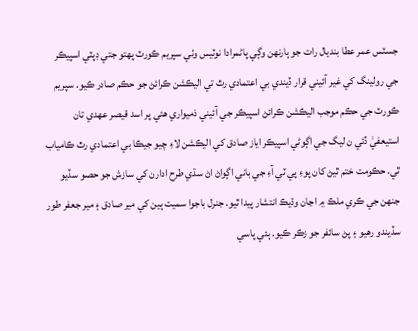جسٽس عمر عطا بنديال رات جو ٻارنھن وڳي پاڻمرادا نوٽيس وٺي سپريم ڪورٽ پھتو جتي ڊپٽي اسپيڪر جي رولينگ کي غير آئيني قرار ڏيندي بي اعتمادي رٿ تي اليڪشن ڪرائڻ جو حڪم صادر ڪيو. سپريم ڪورٽ جي حڪم موجب اليڪشن ڪرائڻ اسپيڪر جي آئيني ذميواري هئي پر اسد قيصر عھدي تان استيعفيٰ ڏئي ن ليگ جي اڳوڻي اسپيڪر اياز صادق کي اليڪشن لاءِ چيو جيڪا بي اعتمادي رٿ ڪامياب ٿي. حڪومت ختم ٿيڻ کان پوءِ پي ٽي آءِ جي باني اڳواڻ اڻ سڌي طرح ادارن کي سازش جو حصو سڏيو جنھن جي ڪري ملڪ ۾ اڃان وڌيڪ انتشار پيدا ٿيو. جنرل باجوا سميت ٻين کي مير صادق ۽ مير جعفر طور سڏيندو رھيو ۽ پڻ سائفر جو زڪر ڪيو. ٻئي پاسي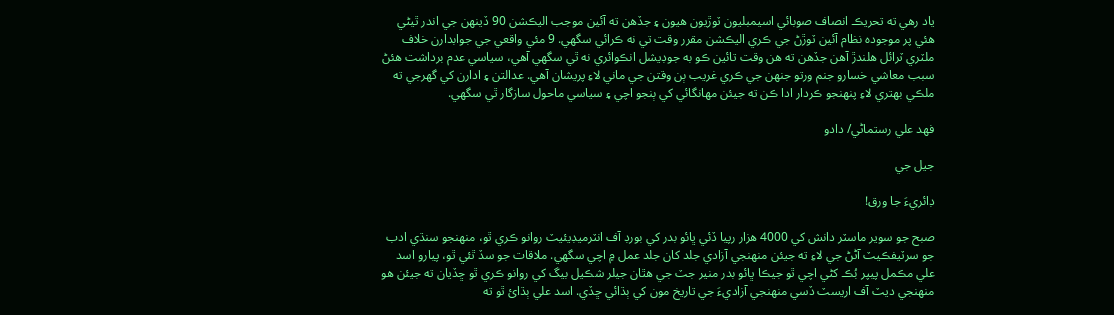ياد رھي ته تحريڪ انصاف صوبائي اسيمبليون ٽوڙيون ھيون ۽ جڏھن ته آئين موجب اليڪشن 90 ڏينھن جي اندر ٿيڻي ھئي پر موجوده نظام آئين ٽوڙڻ جي ڪري اليڪشن مقرر وقت تي نه ڪرائي سگھي. 9 مئي واقعي جي جوابدارن خلاف ملٽري ٽرائل ھلندڙ آھن جڏھن ته ھن وقت تائين ڪو به جوڊيشل انڪوائري نه ٿي سگھي آھي، سياسي عدم برداشت ھئڻ سبب معاشي خسارو جنم ورتو جنھن جي ڪري غريب ٻن وقتن جي ماني لاءِ پريشان آھي. عدالتن ۽ ادارن کي گھرجي ته ملڪي بھتري لاءِ پنھنجو ڪردار ادا ڪن ته جيئن مھانگائي کي ٻنجو اچي ۽ سياسي ماحول سازگار ٿي سگھي.

فھد علي رستماڻي/ دادو

جيل جي

ڊائريءَ جا ورق!

صبح جو سوير ماسٽر دانش کي 4000 هزار رپيا ڏئي ڀائو بدر کي بورڊ آف انٽرميڊيئيٽ روانو ڪري ٿو، منهنجو سنڌي ادب جو سرٽيفڪيٽ آڻڻ جي لاءِ ته جيئن منهنجي آزادي جلد کان جلد عمل ۾ اچي سگھي. ملاقات جو سڏ ٿئي ٿو، پيارو اسد علي مڪمل پيپر بُڪ کڻي اچي ٿو جيڪا ڀائو بدر منير جٽ جي هٿان جيلر شڪيل بيگ کي روانو ڪري ٿو ڇڏيان ته جيئن هو منهنجي ديٽ آف اريسٽ ڏسي منهنجي آزاديءَ جي تاريخ مون کي ٻڌائي ڇڏي. اسد علي ٻڌائ ٿو ته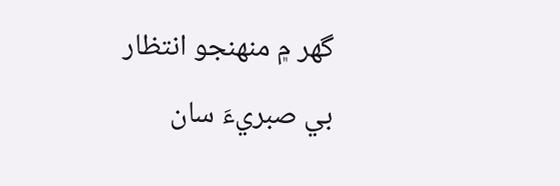گھر ۾ منهنجو انتظار بي صبريءَ سان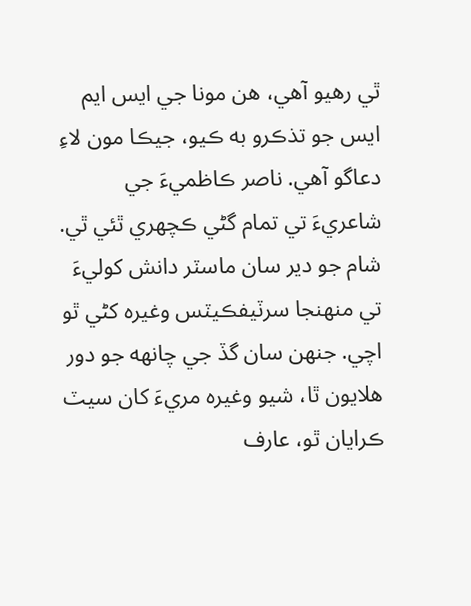ٿي رهيو آهي، هن مونا جي ايس ايم ايس جو تذڪرو به ڪيو، جيڪا مون لاءِ دعاگو آهي. ناصر ڪاظميءَ جي شاعريءَ تي تمام گڻي ڪچهري ٿئي ٿي. شام جو دير سان ماسٽر دانش کوليءَ تي منهنجا سرٽيفڪيٽس وغيره کڻي ٿو اچي. جنهن سان گڏ جي چانهه جو دور هلايون ٿا، شيو وغيره مريءَ کان سيٽ ڪرايان ٿو، عارف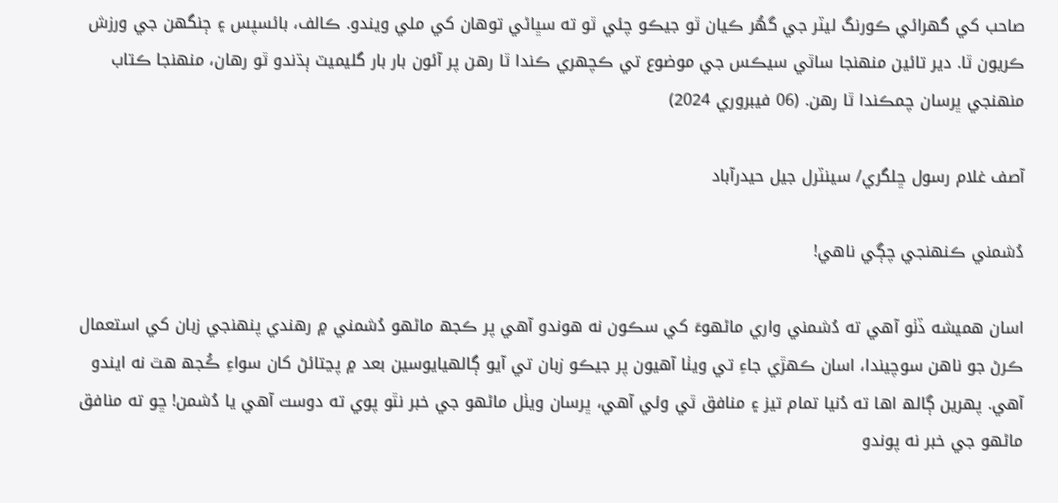صاحب کي گھرائي ڪورنگ ليٽر جي گھُر ڪيان ٿو جيڪو چئي ٿو ته سڀاڻي توهان کي ملي ويندو. ڪالف، بائسپس ۽ ڄنگھن جي ورزش ڪريون ٿا. دير تائين منهنجا ساٿي سيڪس جي موضوع تي ڪچهري ڪندا ٿا رهن پر آئون بار بار گليميٽ ٻڌندو ٿو رهان، منهنجا ڪتاب منهنجي ڀرسان چمڪندا ٿا رهن. (06 فيبروري 2024)

آصف غلام رسول ڇلگري/ سينٽرل جيل حيدرآباد

دُشمني ڪنھنجي چڳي ناھي!

اسان هميشه ڏٺو آھي ته دُشمني واري ماڻھوءَ کي سڪون نه هوندو آھي پر ڪجھ ماڻھو دُشمني ۾ رھندي پنھنجي زبان کي استعمال ڪرڻ جو ناهن سوچيندا، اسان ڪهڙي جاءِ تي ويٺا آھيون پر جيڪو زبان تي آيو ڳالھيايوسين بعد ۾ پڃتائڻ کان سواءِ ڪُجھ ھٿ نه ايندو آھي. پهرين ڳالھ اها ته دُنيا تمام تيز ۽ منافق ٿي وئي آھي، ڀرسان ويٺل ماڻھو جي خبر نٿو پوي ته دوست آھي يا دُشمن! ڇو ته منافق ماڻھو جي خبر نه پوندو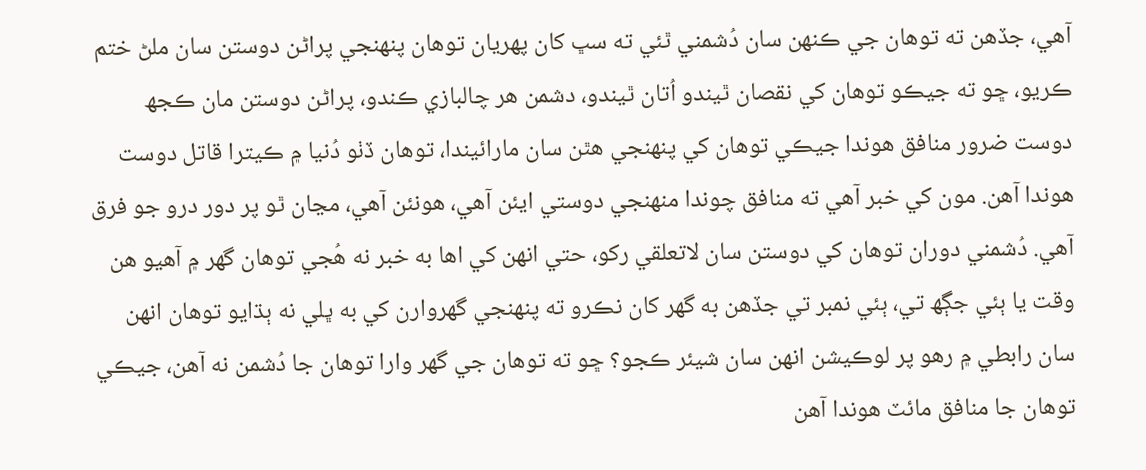آھي، جڏھن ته توهان جي ڪنھن سان دُشمني ٿئي ته سڀ کان پهريان توهان پنھنجي پراڻن دوستن سان ملڻ ختم ڪريو، ڇو ته جيڪو توهان کي نقصان ٿيندو اُتان ٿيندو، دشمن هر چالبازي ڪندو، پراڻن دوستن مان ڪجھ دوست ضرور منافق ھوندا جيڪي توهان کي پنھنجي هٿن سان مارائيندا، توهان ڏٺو دُنيا ۾ ڪيترا قاتل دوست هوندا آھن. مون کي خبر آھي ته منافق چوندا منهنجي دوستي ايئن آھي، هونئن آھي، مڃان ٿو پر دور درو جو فرق آھي. دُشمني دوران توهان کي دوستن سان لاتعلقي رکو، حتي انھن کي اها به خبر نه هُجي توهان گهر ۾ آھيو ھن وقت يا ٻئي جڳھ تي، ٻئي نمبر تي جڏھن به گهر کان نڪرو ته پنھنجي گهروارن کي به ڀلي نه ٻڌايو توهان انھن سان رابطي ۾ رهو پر لوڪيشن انھن سان شيئر ڪجو؟ ڇو ته توهان جي گهر وارا توهان جا دُشمن نه آھن، جيڪي توهان جا منافق مائٽ هوندا آھن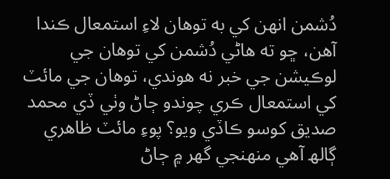دُشمن انھن کي به توهان لاءِ استمعال ڪندا آھن، ڇو ته ھاڻي دُشمن کي توهان جي لوڪيشن جي خبر نه ھوندي، توهان جي مائٽ کي استمعال ڪري چوندو ڄاڻ وٺي ڏي محمد صديق کوسو ڪاڏي ويو؟ پوءِ مائٽ ظاھري ڳالھ آهي منھنجي گهر ۾ ڄاڻ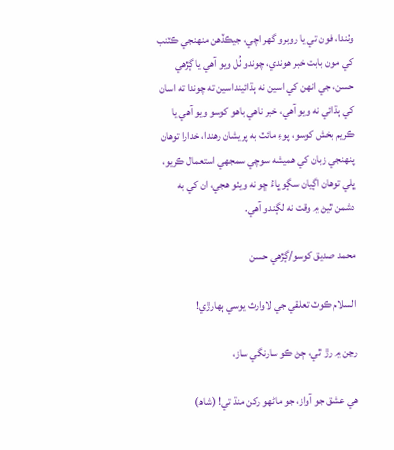وٺندا، فون تي يا روبرو گهر اچي، جيڪڏھن منھنجي ڪٽنب کي مون بابت خبر ھوندي، چوندو ٺُل ويو آھي يا ڳڙھي حسن، جي انھن کي اسين نه ٻڌائينداسين ته چوندا ته اسان کي ٻڌائي نه ويو آهي، خبر ناھي باهو کوسو ويو آهي يا ڪريم بخش کوسو، پوءِ مائٽ به پريشان رھندا، خدارا توهان پنھنجي زبان کي هميشه سوچي سمجهي استعمال ڪريو، ڀلي توهان اڳيان سڳو ڀاءُ ڇو نه ويٺو هجي، ان کي به دشمن ٿيڻ ۾ وقت نه لڳندو آھي.

محمد صديق کوسو/ڳڙھي حسن

السلام ڪوٽ تعلقي جي لاوارث يوسي ٻھارڙي!

رڃن ۾ رڙ  ٿي، ڄڻ ڪو سارنگي ساز،

ھي عشق جو آواز، جو ماڻھو رکن منڌ تي! (شاھ)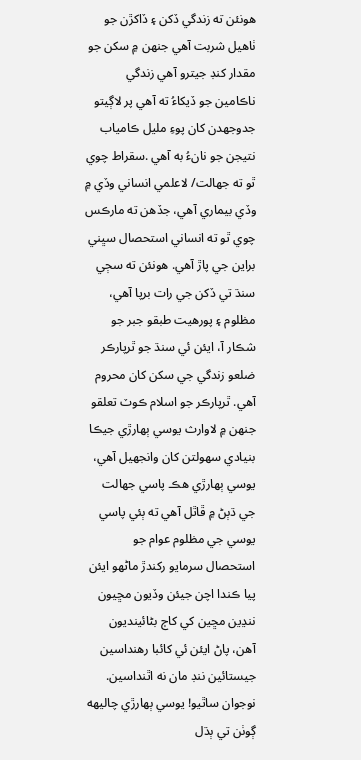ھونئن ته زندگي ڏکن ۽ ڏاکڙن جو ٺاھيل شربت آهي جنهن ۾ سکن جو مقدار کنڊ جيترو آهي زندگي ناڪامين جو ڏيکاءُ ته آهي پر لاڳيتو جدوجهدن کان پوءِ مليل ڪامياب نتيجن جو نانءُ به آهي .سقراط چوي ٿو ته جھالت/ لاعلمي انساني وڏي ۾ وڏي بيماري آهي، جڏهن ته مارڪس چوي ٿو ته انساني استحصال سڀني براين جي پاڙ آهي. ھونئن ته سڄي سنڌ تي ڏکن جي رات برپا آهي، مظلوم ۽ پورھيت طبقو جبر جو شڪار آ، ايئن ئي سنڌ جو ٿرپارڪر ضلعو زندگي جي سکن کان محروم آهي. ٿرپارڪر جو اسلام ڪوٽ تعلقو جنهن ۾ لاوارث يوسي ٻھارڙي جيڪا بنيادي سھولتن کان وانجھيل آهي، يوسي ٻھارڙي ھڪ پاسي جھالت جي ڌٻڻ ۾ ڦاٿل آهي ته ٻئي پاسي يوسي جي مظلوم عوام جو استحصال سرمايو رکندڙ ماڻهو ايئن پيا ڪندا اچن جيئن وڏيون مڇيون ننڍين مڇين کي کاڄ بڻائينديون آهن، پاڻ ايئن ئي کائبا رھنداسين جيستائين ننڊ مان نه اٿنداسين. نوجوان ساٿيو! يوسي ٻھارڙي چاليهه ڳوٺن تي ٻڌل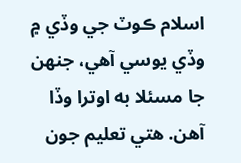اسلام ڪوٽ جي وڏي ۾ وڏي يوسي آهي، جنهن جا مسئلا به اوترا وڏا آهن. ھتي تعليم جون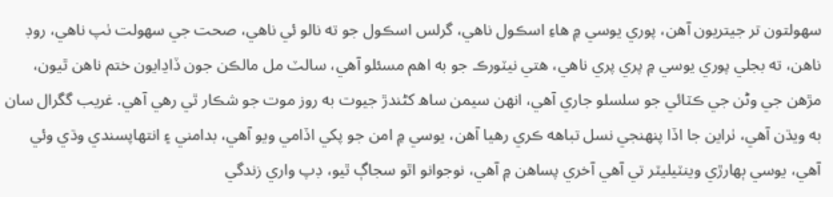سھولتون تر جيتريون آهن، پوري يوسي ۾ ھاءِ اسڪول ناھي، گرلس اسڪول جو ته نالو ئي ناھي، صحت جي سھولت ٺپ ناهي، روڊ ناهن، ته بجلي پوري يوسي ۾ پري پري ناهي، ھتي نيٽورڪ جو به اھم مسئلو آهي، سالٽ مل مالڪن جون ڏاڍايون ختم ناهن ٿيون، مڙھن جي وڻن جي ڪٽائي جو سلسلو جاري آهي، انهن سيمن ساھ کڻندڙ جيوت به روز موت جو شڪار ٿي رھي آهي. غريب گگرال سان به ويڌن آهي، ٺراين جا اڏا پنهنجي نسل تباهه ڪري رھيا آهن، يوسي ۾ امن جو پکي اڏامي ويو آهي، بدامني ۽ انتھاپسندي وڌي وئي آهي، يوسي ٻھارڙي وينٽيليٽر تي آهي آخري پساھن ۾ آهي، نوجوانو اٿو سجاڳ ٿيو، ڊپ واري زندگي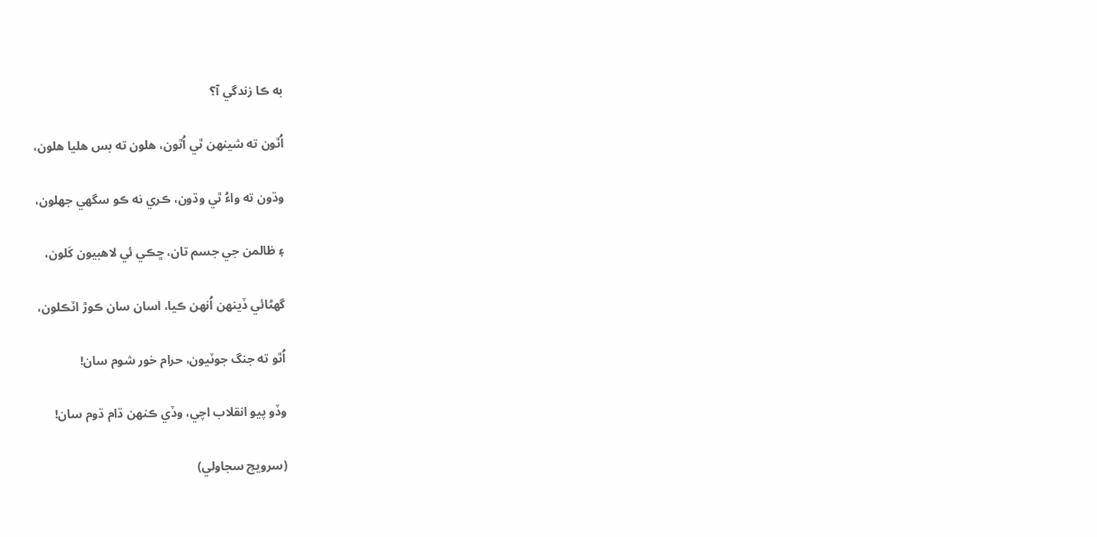به ڪا زندگي آ؟

اُٿون ته شينهن ٿي اُٿون، هلون ته بس هليا هلون،

وڌون ته واءُ ٿي وڌون، ڪري نه ڪو سگهي جهلون،

۽ ظالمن جي جسم تان، ڇڪي ئي لاهبيون کَلون،

گهڻائي ڏينهن اُنهن ڪيا، اسان سان ڪوڙ اٽڪلون،

اُٿو ته جنگ جوٽيون، حرام خور شوم سان!

وڏو پيو انقلاب اچي، وڏي ڪنهن ڌام ڌوم سان!

(سرويچ سجاولي)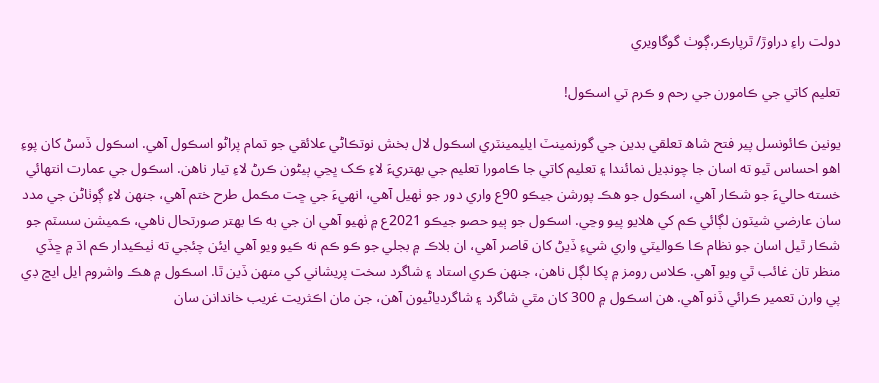دولت راءِ دراوڙ/ ٿرپارڪر،ڳوٺ گوگاويري

تعليم کاتي جي ڪامورن جي رحم و ڪرم تي اسڪول!

يونين ڪائونسل پير فتح شاھ تعلقي بدين جي گورنمينٽ ايليمينٽري اسڪول لال بخش نوتڪاڻي علائقي جو تمام پراڻو اسڪول آهي. اسڪول ڏسڻ کان پوءِ اهو احساس ٿيو ته اسان جا چونڊيل نمائندا ۽ تعليم کاتي جا ڪامورا تعليم جي بهتريءَ لاءِ ڪک ڀڃي ٻيڻون ڪرڻ لاءِ تيار ناهن. اسڪول جي عمارت انتهائي خسته حاليءَ جو شڪار آهي، اسڪول جو هڪ پورشن جيڪو 90ع واري دور جو ٺهيل آهي، انهيءَ جي ڇت مڪمل طرح ختم آهي، جنهن لاءِ ڳوٺاڻن جي مدد سان عارضي شيٽون لڳائي ڪم کي هلايو پيو وڃي. اسڪول جو ٻيو حصو جيڪو 2021ع ۾ ٺهيو آهي ان جي به ڪا بهتر صورتحال ناهي، ڪميشن سسٽم جو شڪار ٿيل اسان جو نظام ڪا ڪواليٽي واري شيءِ ڏيڻ کان قاصر آهي، ان بلاڪ ۾ بجلي جو ڪو ڪم نه ڪيو ويو آهي ايئن چئجي ته ٺيڪيدار ڪم اڌ ۾ ڇڏي منظر تان غائب ٿي ويو آهي. ڪلاس رومز ۾ پکا لڳل ناهن، جنهن ڪري استاد ۽ شاگرد سخت پريشاني کي منهن ڏين ٿا. اسڪول ۾ هڪ واشروم ايل ايڇ ڊي پي وارن تعمير ڪرائي ڏنو آهي. هن اسڪول ۾ 300 کان مٿي شاگرد ۽ شاگردياڻيون آهن، جن مان اڪثريت غريب خاندانن سان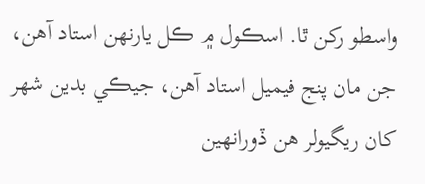واسطو رکن ٿا. اسڪول ۾ ڪل يارنهن استاد آهن، جن مان پنج فيميل استاد آهن، جيڪي بدين شهر کان ريگيولر هن ڏورانهين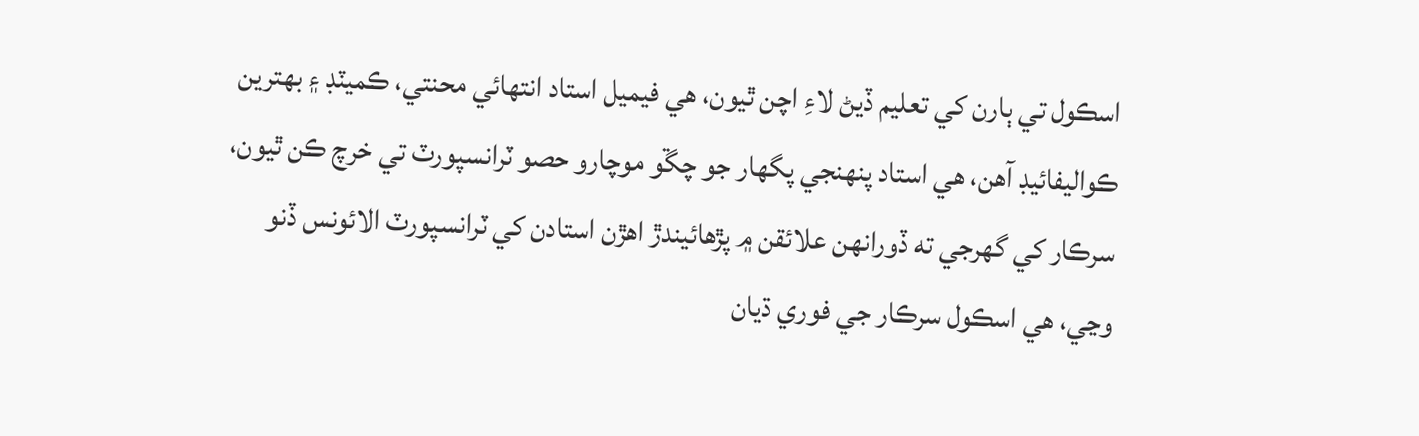اسڪول تي ٻارن کي تعليم ڏيڻ لاءِ اچن ٿيون، هي فيميل استاد انتهائي محنتي، ڪميٽڊ ۽ بهترين ڪواليفائيڊ آهن، هي استاد پنهنجي پگهار جو چڱو موچارو حصو ٽرانسپورٽ تي خرچ ڪن ٿيون، سرڪار کي گهرجي ته ڏورانهن علائقن ۾ پڙهائيندڙ اهڙن استادن کي ٽرانسپورٽ الائونس ڏنو وڃي، هي اسڪول سرڪار جي فوري ڌيان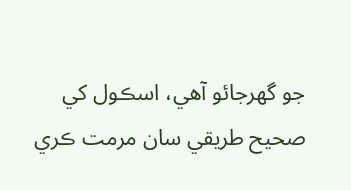جو گهرجائو آهي، اسڪول کي صحيح طريقي سان مرمت ڪري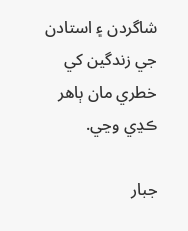شاگردن ۽ استادن جي زندگين کي خطري مان ٻاهر ڪڍي وڃي.

جبار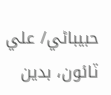حبيباڻي/ علي ٽائون، بدين